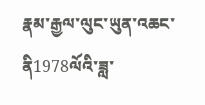རྣམ་རྒྱལ་ལུང་ཡུན་འཆང་ནི1978ལོའི་ཟླ་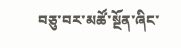བཅུ་བར་མཚོ་སྔོན་ཞིང་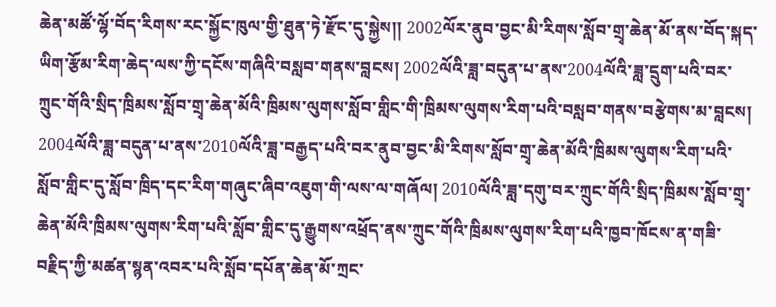ཆེན་མཚོ་ལྷོ་བོད་རིགས་རང་སྐྱོང་ཁུལ་གྱི་ཐུན་ཏེ་རྫོང་དུ་སྐྱེས།། 2002ལོར་ནུབ་བྱང་མི་རིགས་སློབ་གྲྭ་ཆེན་མོ་ནས་བོད་སྐད་ཡིག་རྩོམ་རིག་ཆེད་ལས་ཀྱི་དངོས་གཞིའི་བསླབ་གནས་བླངས། 2002ལོའི་ཟླ་བདུན་པ་ནས་2004ལོའི་ཟླ་དྲུག་པའི་བར་ཀྲུང་གོའི་སྲིད་ཁྲིམས་སློབ་གྲྭ་ཆེན་མོའི་ཁྲིམས་ལུགས་སློབ་གླིང་གི་ཁྲིམས་ལུགས་རིག་པའི་བསླབ་གནས་བརྩེགས་མ་བླངས། 2004ལོའི་ཟླ་བདུན་པ་ནས་2010ལོའི་ཟླ་བརྒྱད་པའི་བར་ནུབ་བྱང་མི་རིགས་སློབ་གྲྭ་ཆེན་མོའི་ཁྲིམས་ལུགས་རིག་པའི་སློབ་གླིང་དུ་སློབ་ཁྲིད་དང་རིག་གཞུང་ཞིབ་འཇུག་གི་ལས་ལ་གཞོལ། 2010ལོའི་ཟླ་དགུ་བར་ཀྲུང་གོའི་སྲིད་ཁྲིམས་སློབ་གྲྭ་ཆེན་མོའི་ཁྲིམས་ལུགས་རིག་པའི་སློབ་གླིང་དུ་རྒྱུགས་འཕྲོད་ནས་ཀྲུང་གོའི་ཁྲིམས་ལུགས་རིག་པའི་ཁྱབ་ཁོངས་ན་གཟི་བརྗིད་ཀྱི་མཚན་སྙན་འབར་པའི་སློབ་དཔོན་ཆེན་མོ་ཀྲང་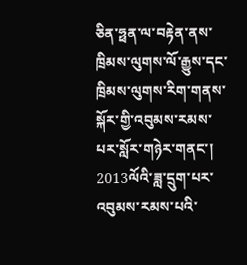ཅིན་ཧྥན་ལ་བརྟེན་ནས་ཁྲིམས་ལུགས་ལོ་རྒྱུས་དང་ཁྲིམས་ལུགས་རིག་གནས་སྐོར་གྱི་འབུམས་རམས་པར་སློར་གཉེར་གནང་། 2013ལོའི་ཟླ་དྲུག་པར་འབུམས་རམས་པའི་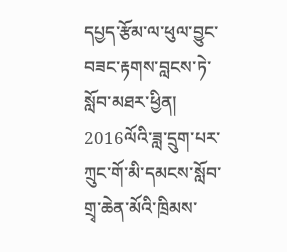དཔྱད་རྩོམ་ལ་ཕུལ་བྱུང་བཟང་རྟགས་བླངས་ཏེ་སློབ་མཐར་ཕྱིན། 2016ལོའི་ཟླ་དྲུག་པར་ཀྲུང་གོ་མི་དམངས་སློབ་གྲྭ་ཆེན་མོའི་ཁྲིམས་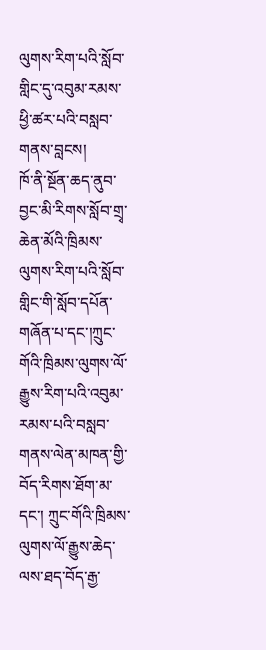ལུགས་རིག་པའི་སློབ་གླིང་དུ་འབུམ་རམས་ཕྱི་ཚར་པའི་བསླབ་གནས་བླངས།
ཁོ་ནི་སྔོན་ཆད་ནུབ་བྱང་མི་རིགས་སློབ་གྲྭ་ཆེན་མོའི་ཁྲིམས་ལུགས་རིག་པའི་སློབ་གླིང་གི་སློབ་དཔོན་གཞོན་པ་དང་།ཀྲུང་གོའི་ཁྲིམས་ལུགས་ལོ་རྒྱུས་རིག་པའི་འབུམ་རམས་པའི་བསླབ་གནས་ལེན་མཁན་གྱི་བོད་རིགས་ཐོག་མ་དང་། ཀྲུང་གོའི་ཁྲིམས་ལུགས་ལོ་རྒྱུས་ཆེད་ལས་ཐད་བོད་རྒྱ་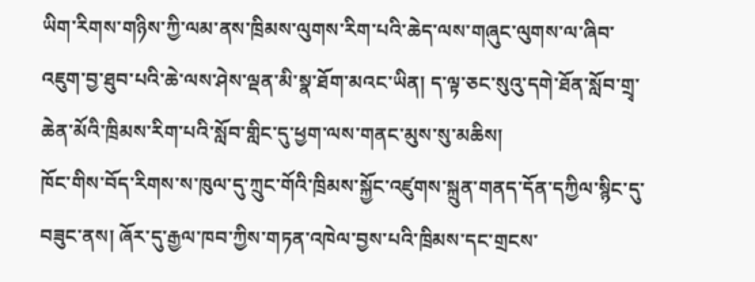ཡིག་རིགས་གཉིས་ཀྱི་ལམ་ནས་ཁྲིམས་ལུགས་རིག་པའི་ཆེད་ལས་གཞུང་ལུགས་ལ་ཞིབ་འཇུག་བྱ་ཐུབ་པའི་ཆེ་ལས་ཤེས་ལྡན་མི་སྣ་ཐོག་མའང་ཡིན། ད་ལྟ་ཅང་སུའུ་དགེ་ཐོན་སློབ་གྲྭ་ཆེན་མོའི་ཁྲིམས་རིག་པའི་སློབ་གླིང་དུ་ཕྱག་ལས་གནང་མུས་སུ་མཆིས།
ཁོང་གིས་བོད་རིགས་ས་ཁུལ་དུ་ཀྲུང་གོའི་ཁྲིམས་སྐྱོང་འཛུགས་སྐྲུན་གནད་དོན་དཀྱིལ་སྙིང་དུ་བཟུང་ནས། ཞོར་དུ་རྒྱལ་ཁབ་ཀྱིས་གཏན་འཁེལ་བྱས་པའི་ཁྲིམས་དང་གྲངས་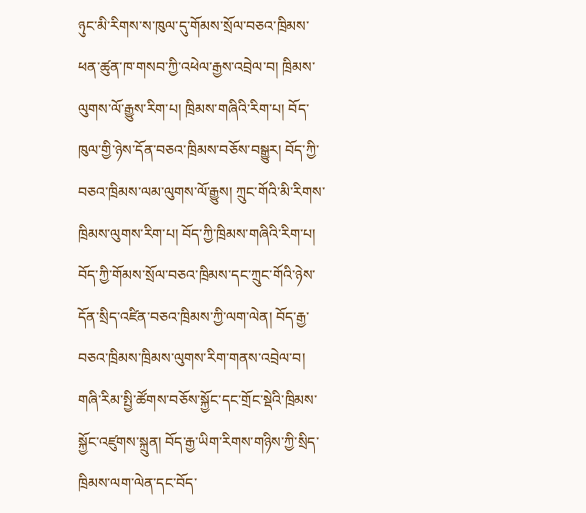ཉུང་མི་རིགས་ས་ཁུལ་དུ་གོམས་སྲོལ་བཅའ་ཁྲིམས་ཕན་ཚུན་ཁ་གསབ་ཀྱི་འཕེལ་རྒྱས་འབྲེལ་བ། ཁྲིམས་ལུགས་ལོ་རྒྱུས་རིག་པ། ཁྲིམས་གཞིའི་རིག་པ། བོད་ཁུལ་གྱི་ཉེས་དོན་བཅའ་ཁྲིམས་བཅོས་བསྒྱུར། བོད་ཀྱི་བཅའ་ཁྲིམས་ལམ་ལུགས་ལོ་རྒྱུས། ཀྲུང་གོའི་མི་རིགས་ཁྲིམས་ལུགས་རིག་པ། བོད་ཀྱི་ཁྲིམས་གཞིའི་རིག་པ། བོད་ཀྱི་གོམས་སྲོལ་བཅའ་ཁྲིམས་དང་ཀྲུང་གོའི་ཉེས་དོན་སྲིད་འཛིན་བཅའ་ཁྲིམས་ཀྱི་ལག་ལེན། བོད་རྒྱ་བཅའ་ཁྲིམས་ཁྲིམས་ལུགས་རིག་གནས་འབྲེལ་བ། གཞི་རིམ་སྤྱི་ཚོགས་བཅོས་སྐྱོང་དང་གྲོང་སྡེའི་ཁྲིམས་སྐྱོང་འཛུགས་སྐྲུན། བོད་རྒྱ་ཡིག་རིགས་གཉིས་ཀྱི་སྲིད་ཁྲིམས་ལག་ལེན་དང་བོད་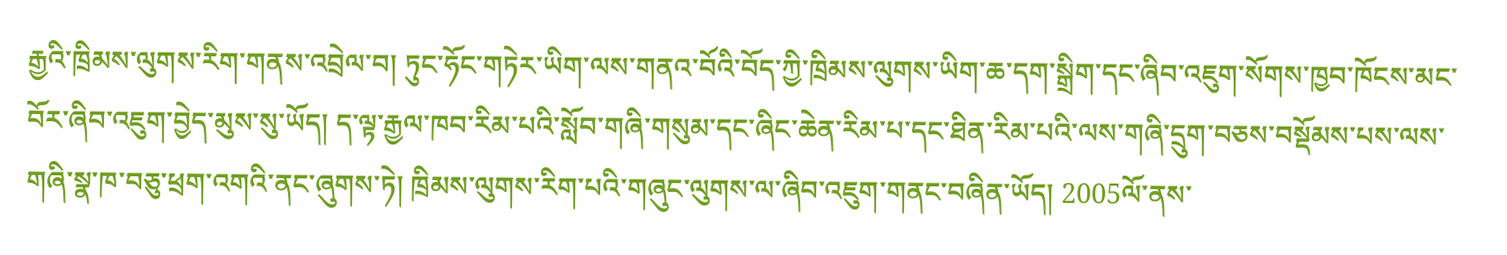རྒྱའི་ཁྲིམས་ལུགས་རིག་གནས་འབྲེལ་བ། ཏུང་ཧོང་གཏེར་ཡིག་ལས་གནའ་བོའི་བོད་ཀྱི་ཁྲིམས་ལུགས་ཡིག་ཆ་དག་སྒྲིག་དང་ཞིབ་འཇུག་སོགས་ཁྱབ་ཁོངས་མང་བོར་ཞིབ་འཇུག་བྱེད་མུས་སུ་ཡོད། ད་ལྟ་རྒྱལ་ཁབ་རིམ་པའི་སློབ་གཞི་གསུམ་དང་ཞིང་ཆེན་རིམ་པ་དང་ཐིན་རིམ་པའི་ལས་གཞི་དྲུག་བཅས་བསྡོམས་པས་ལས་གཞི་སྣ་ཁ་བཅུ་ཕྲག་འགའི་ནང་ཞུགས་ཏེ། ཁྲིམས་ལུགས་རིག་པའི་གཞུང་ལུགས་ལ་ཞིབ་འཇུག་གནང་བཞིན་ཡོད། 2005ལོ་ནས་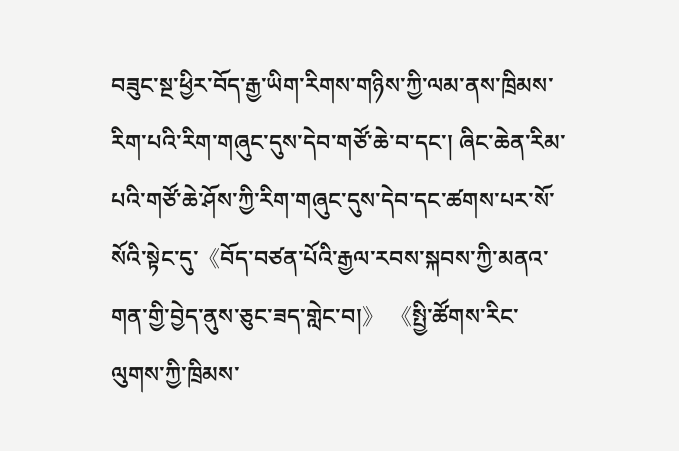བཟུང་སྔ་ཕྱིར་བོད་རྒྱ་ཡིག་རིགས་གཉིས་ཀྱི་ལམ་ནས་ཁྲིམས་རིག་པའི་རིག་གཞུང་དུས་དེབ་གཙོ་ཆེ་བ་དང་། ཞིང་ཆེན་རིམ་པའི་གཙོ་ཆེ་ཤོས་ཀྱི་རིག་གཞུང་དུས་དེབ་དང་ཚགས་པར་སོ་སོའི་སྟེང་དུ་《བོད་བཙན་པོའི་རྒྱལ་རབས་སྐབས་ཀྱི་མནའ་གན་གྱི་བྱེད་ནུས་ཅུང་ཟད་གླེང་བ།》 《སྤྱི་ཚོགས་རིང་ལུགས་ཀྱི་ཁྲིམས་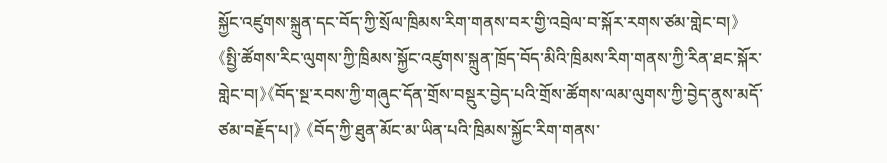སྐྱོང་འཛུགས་སྐྲུན་དང་བོད་ཀྱི་སྲོལ་ཁྲིམས་རིག་གནས་བར་གྱི་འབྲེལ་བ་སྐོར་རགས་ཙམ་གླེང་བ།》 《སྤྱི་ཚོགས་རིང་ལུགས་ཀྱི་ཁྲིམས་སྐྱོང་འཛུགས་སྐྲུན་ཁྲོད་བོད་མིའི་ཁྲིམས་རིག་གནས་ཀྱི་རིན་ཐང་སྐོར་གླེང་བ།》《བོད་སྔ་རབས་ཀྱི་གཞུང་དོན་གྲོས་བསྡུར་བྱེད་པའི་གྲོས་ཚོགས་ལམ་ལུགས་ཀྱི་བྱེད་ནུས་མདོ་ཙམ་བརྗོད་པ།》 《བོད་ཀྱི་ཐུན་མོང་མ་ཡིན་པའི་ཁྲིམས་སྐྱོང་རིག་གནས་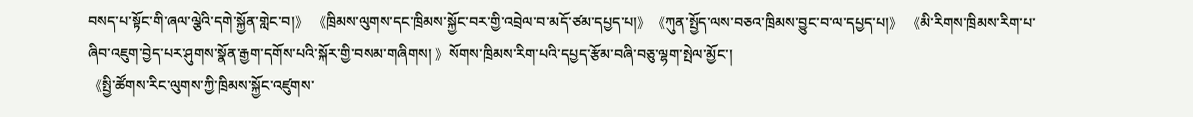བསད་པ་སྟོང་གི་ཞལ་ལྕེའི་དགེ་སྐྱོན་གླེང་བ།》 《ཁྲིམས་ལུགས་དང་ཁྲིམས་སྐྱོང་བར་གྱི་འབྲེལ་བ་མདོ་ཙམ་དཔྱད་པ།》《ཀུན་སྤྱོད་ལས་བཅའ་ཁྲིམས་བྱུང་བ་ལ་དཔྱད་པ།》 《མི་རིགས་ཁྲིམས་རིག་པ་ཞིབ་འཇུག་བྱེད་པར་ཤུགས་སྣོན་རྒྱག་དགོས་པའི་སྐོར་གྱི་བསམ་གཞིགས། 》སོགས་ཁྲིམས་རིག་པའི་དཔྱད་རྩོམ་བཞི་བཅུ་ལྷག་སྤེལ་མྱོང་།
《སྤྱི་ཚོགས་རིང་ལུགས་ཀྱི་ཁྲིམས་སྐྱོང་འཛུགས་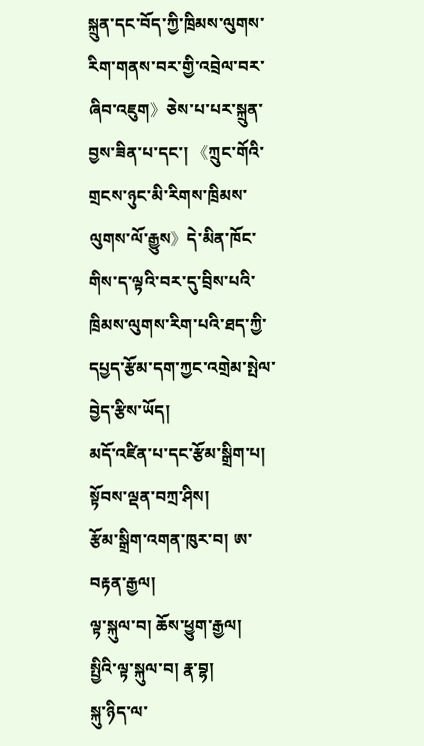སྐྲུན་དང་བོད་ཀྱི་ཁྲིམས་ལུགས་རིག་གནས་བར་གྱི་འབྲེལ་བར་ཞིབ་འཇུག》ཅེས་པ་པར་སྐྲུན་བྱས་ཟིན་པ་དང་། 《ཀྲུང་གོའི་གྲངས་ཉུང་མི་རིགས་ཁྲིམས་ལུགས་ལོ་རྒྱུས》དེ་མིན་ཁོང་གིས་ད་ལྟའི་བར་དུ་བྲིས་པའི་ཁྲིམས་ལུགས་རིག་པའི་ཐད་ཀྱི་དཔྱད་རྩོམ་དག་ཀྱང་འགྲེམ་སྤེལ་བྱེད་རྩིས་ཡོད།
མདོ་འཛིན་པ་དང་རྩོམ་སྒྲིག་པ། སྟོབས་ལྡན་བཀྲ་ཤིས།
རྩོམ་སྒྲིག་འགན་ཁུར་བ། ཨ་བརྟན་རྒྱལ།
ལྟ་སྐུལ་བ། ཆོས་ཕྱུག་རྒྱལ།
སྤྱིའི་ལྟ་སྐུལ་བ། རྣ་བྷ།
སྐུ་ཉིད་ལ་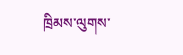ཁྲིམས་ལུགས་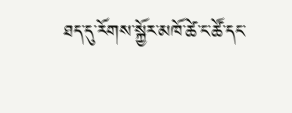ཐད་དུ་རོགས་སྐྱོར་མཁོ་ཚེ་ང་ཚོ་དང་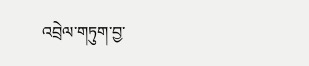འབྲེལ་གཏུག་བྱ་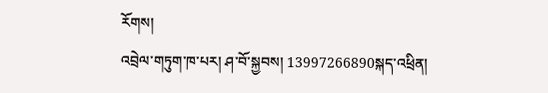རོགས།
འབྲེལ་གཏུག་ཁ་པར། ཤ་བོ་སྐྱབས། 13997266890སྐད་འཕྲིན།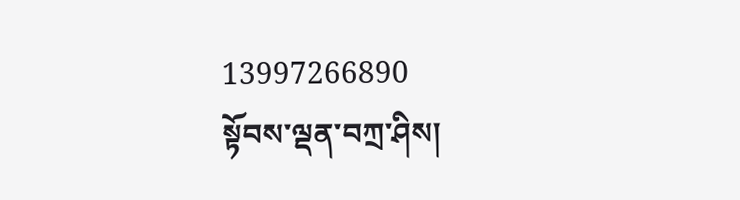13997266890
སྟོབས་ལྡན་བཀྲ་ཤིས།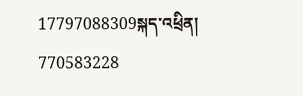17797088309སྐད་འཕྲིན། 770583228